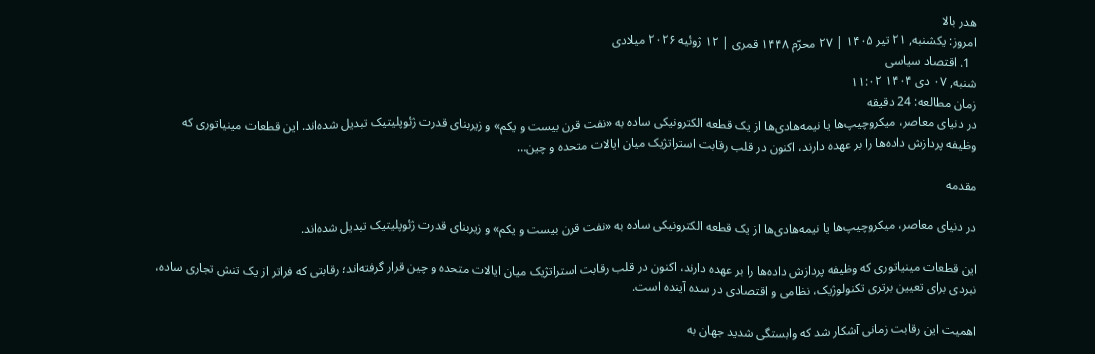هدر بالا
امروز: یکشنبه, ۲۱ تیر ۱۴۰۵ | ۲۷ محرّم ۱۴۴۸ قمری | ۱۲ ژوئیه ۲۰۲۶ میلادی
  1. اقتصاد سیاسی
شنبه, ۰۷ دی ۱۴۰۴ ۱۱:۰۲
زمان مطالعه: 24 دقیقه
در دنیای معاصر، میکروچیپ‌ها یا نیمه‌هادی‌ها از یک قطعه الکترونیکی ساده به «نفت قرن بیست و یکم» و زیربنای قدرت ژئوپلیتیک تبدیل شده‌اند. این قطعات مینیاتوری که وظیفه پردازش داده‌ها را بر عهده دارند، اکنون در قلب رقابت استراتژیک میان ایالات متحده و چین…

مقدمه

در دنیای معاصر، میکروچیپ‌ها یا نیمه‌هادی‌ها از یک قطعه الکترونیکی ساده به «نفت قرن بیست و یکم» و زیربنای قدرت ژئوپلیتیک تبدیل شده‌اند.

این قطعات مینیاتوری که وظیفه پردازش داده‌ها را بر عهده دارند، اکنون در قلب رقابت استراتژیک میان ایالات متحده و چین قرار گرفته‌اند؛ رقابتی که فراتر از یک تنش تجاری ساده، نبردی برای تعیین برتری تکنولوژیک، نظامی و اقتصادی در سده آینده است.

اهمیت این رقابت زمانی آشکار شد که وابستگی شدید جهان به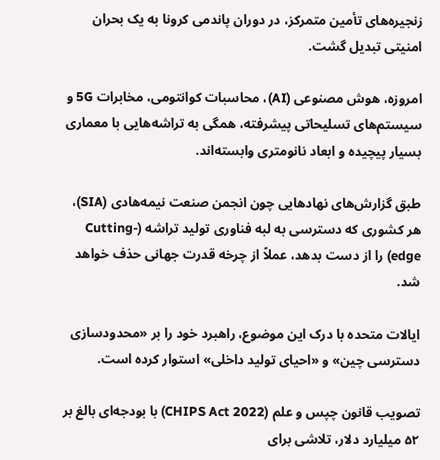زنجیره‌های تأمین متمرکز، در دوران پاندمی کرونا به یک بحران امنیتی تبدیل گشت.

امروزه، هوش مصنوعی (AI)، محاسبات کوانتومی، مخابرات 5G و سیستم‌های تسلیحاتی پیشرفته، همگی به تراشه‌هایی با معماری بسیار پیچیده و ابعاد نانومتری وابسته‌اند.

طبق گزارش‌های نهادهایی چون انجمن صنعت نیمه‌هادی (SIA)، هر کشوری که دسترسی به لبه فناوری تولید تراشه (Cutting-edge) را از دست بدهد، عملاً از چرخه قدرت جهانی حذف خواهد شد.

ایالات متحده با درک این موضوع، راهبرد خود را بر «محدودسازی دسترسی چین» و «احیای تولید داخلی» استوار کرده است.

تصویب قانون چپس و علم (CHIPS Act 2022) با بودجه‌ای بالغ بر ۵۲ میلیارد دلار، تلاشی برای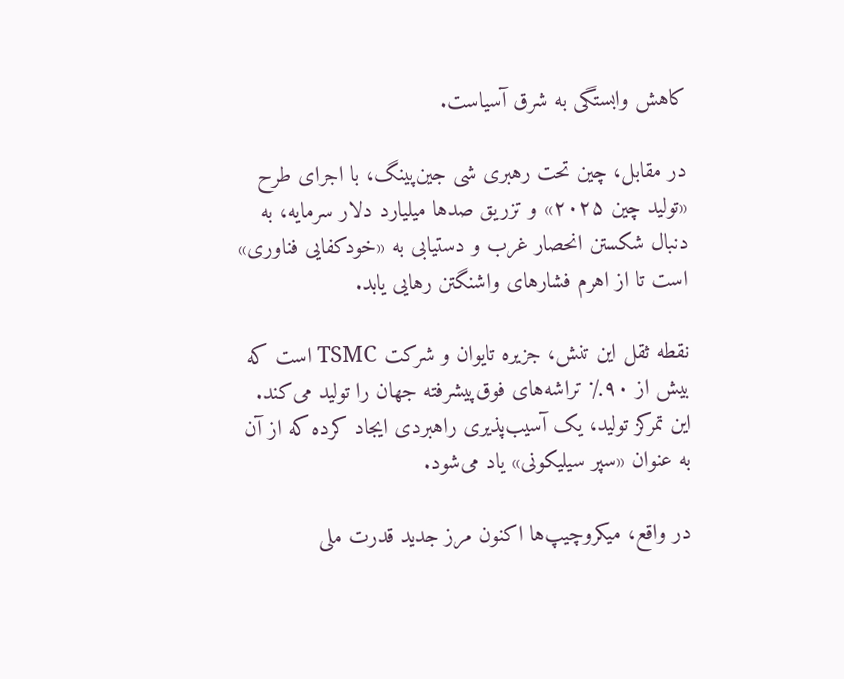کاهش وابستگی به شرق آسیاست.

در مقابل، چین تحت رهبری شی جین‌پینگ، با اجرای طرح «تولید چین ۲۰۲۵» و تزریق صدها میلیارد دلار سرمایه، به دنبال شکستن انحصار غرب و دستیابی به «خودکفایی فناوری» است تا از اهرم فشارهای واشنگتن رهایی یابد.

نقطه ثقل این تنش، جزیره تایوان و شرکت TSMC است که بیش از ۹۰٪ تراشه‌های فوق‌پیشرفته جهان را تولید می‌کند. این تمرکز تولید، یک آسیب‌پذیری راهبردی ایجاد کرده که از آن به عنوان «سپر سیلیکونی» یاد می‌شود.

در واقع، میکروچیپ‌ها اکنون مرز جدید قدرت ملی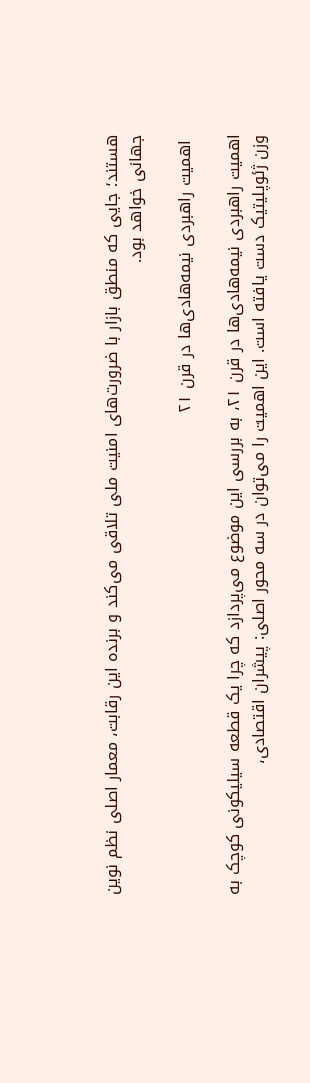هستند؛ جایی که منطق بازار با ضرورت‌های امنیت ملی تلاقی می‌کند و برنده این رقابت، معمار اصلی نظم نوین جهانی خواهد بود.

 اهمیت راهبردی نیمه‌هادی‌ها در قرن ۲۱

اهمیت راهبردی نیمه‌هادی‌ها در قرن ۲۱، به بررسی این موضوع می‌پردازد که چرا یک قطعه سیلیکونی کوچک به وزن ژئوپلیتیک دست یافته است. این اهمیت را می‌توان در سه محور اصلی: پیشران اقتصادی،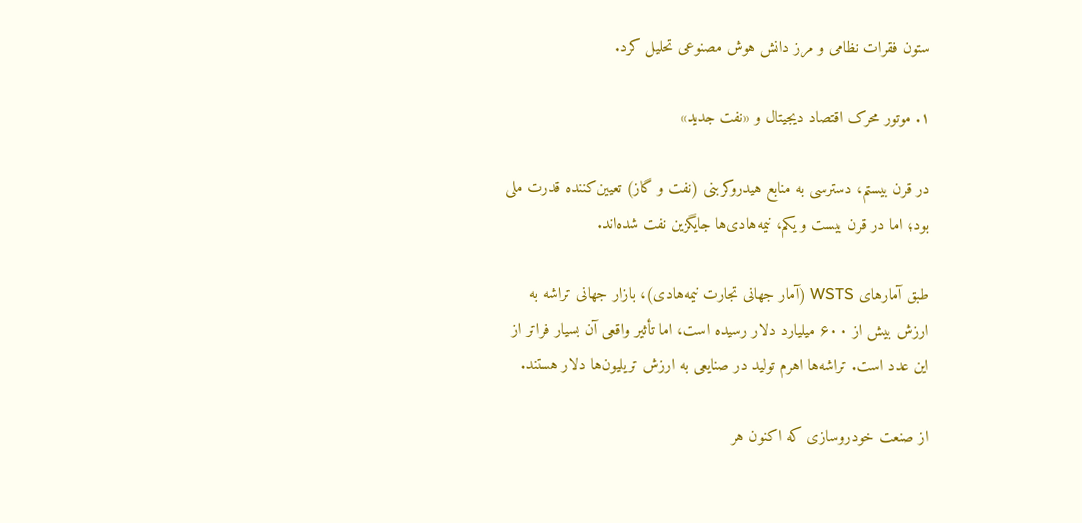ستون فقرات نظامی و مرز دانش هوش مصنوعی تحلیل کرد.

۱. موتور محرک اقتصاد دیجیتال و «نفت جدید»

در قرن بیستم، دسترسی به منابع هیدروکربنی (نفت و گاز) تعیین‌کننده قدرت ملی بود؛ اما در قرن بیست و یکم، نیمه‌هادی‌ها جایگزین نفت شده‌اند.

طبق آمارهای WSTS (آمار جهانی تجارت نیمه‌هادی)، بازار جهانی تراشه به ارزش بیش از ۶۰۰ میلیارد دلار رسیده است، اما تأثیر واقعی آن بسیار فراتر از این عدد است. تراشه‌ها اهرم تولید در صنایعی به ارزش تریلیون‌ها دلار هستند.

از صنعت خودروسازی که اکنون هر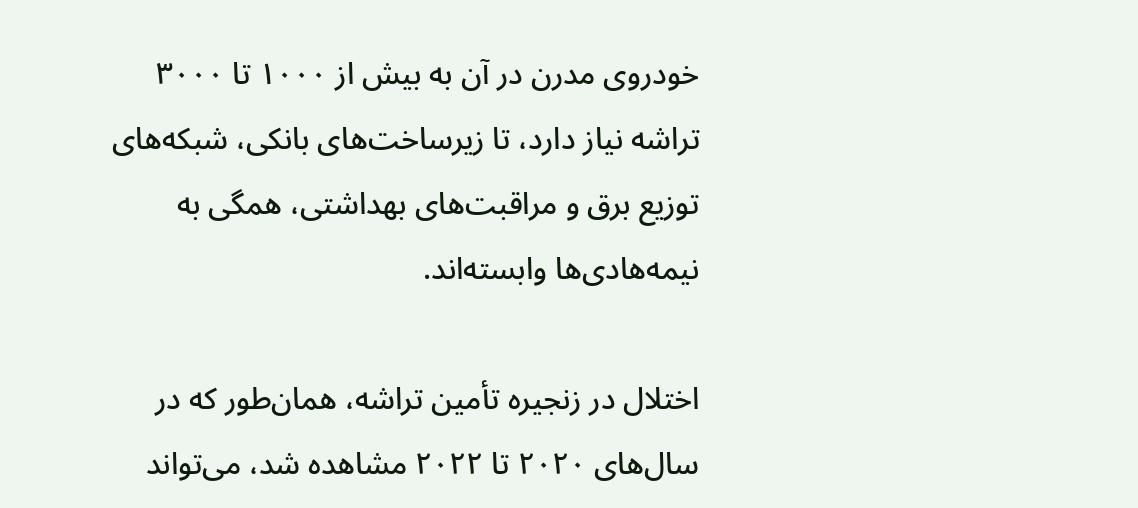خودروی مدرن در آن به بیش از ۱۰۰۰ تا ۳۰۰۰ تراشه نیاز دارد، تا زیرساخت‌های بانکی، شبکه‌های توزیع برق و مراقبت‌های بهداشتی، همگی به نیمه‌هادی‌ها وابسته‌اند.

اختلال در زنجیره تأمین تراشه، همان‌طور که در سال‌های ۲۰۲۰ تا ۲۰۲۲ مشاهده شد، می‌تواند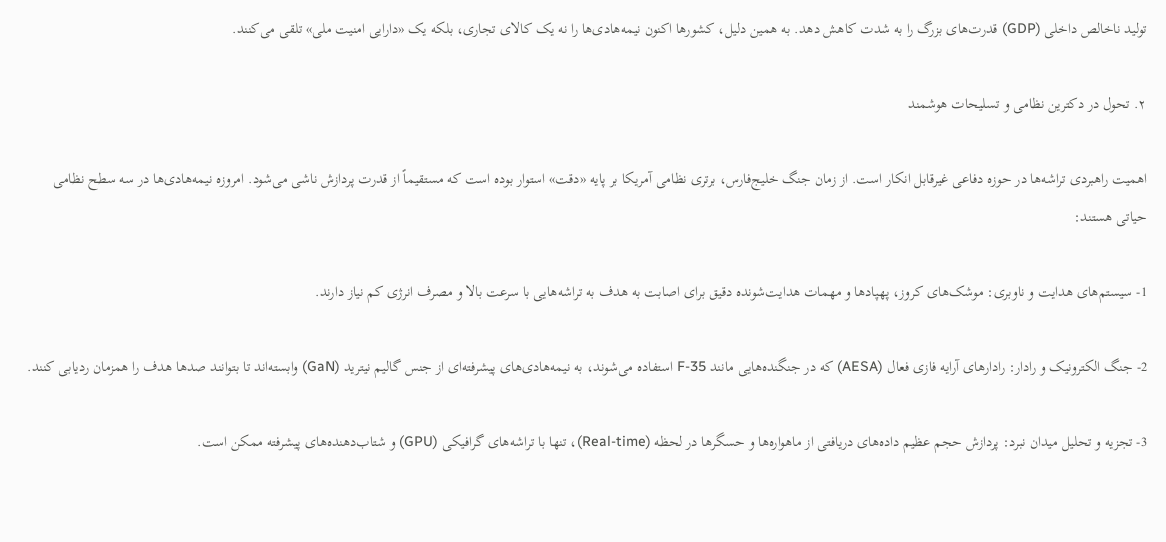تولید ناخالص داخلی (GDP) قدرت‌های بزرگ را به شدت کاهش دهد. به همین دلیل، کشورها اکنون نیمه‌هادی‌ها را نه یک کالای تجاری، بلکه یک «دارایی امنیت ملی» تلقی می‌کنند.

۲. تحول در دکترین نظامی و تسلیحات هوشمند

اهمیت راهبردی تراشه‌ها در حوزه دفاعی غیرقابل انکار است. از زمان جنگ خلیج‌فارس، برتری نظامی آمریکا بر پایه «دقت» استوار بوده است که مستقیماً از قدرت پردازش ناشی می‌شود. امروزه نیمه‌هادی‌ها در سه سطح نظامی حیاتی هستند:

1- سیستم‌های هدایت و ناوبری: موشک‌های کروز، پهپادها و مهمات هدایت‌شونده دقیق برای اصابت به هدف به تراشه‌هایی با سرعت بالا و مصرف انرژی کم نیاز دارند.

2- جنگ الکترونیک و رادار: رادارهای آرایه فازی فعال (AESA) که در جنگنده‌هایی مانند F-35 استفاده می‌شوند، به نیمه‌هادی‌های پیشرفته‌ای از جنس گالیم نیترید (GaN) وابسته‌اند تا بتوانند صدها هدف را همزمان ردیابی کنند.

3- تجزیه و تحلیل میدان نبرد: پردازش حجم عظیم داده‌های دریافتی از ماهواره‌ها و حسگرها در لحظه (Real-time)، تنها با تراشه‌های گرافیکی (GPU) و شتاب‌دهنده‌های پیشرفته ممکن است.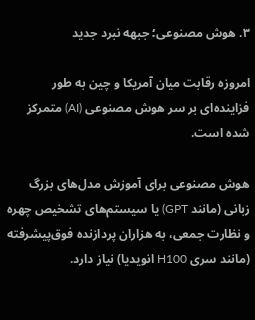۳. هوش مصنوعی؛ جبهه نبرد جدید

امروزه رقابت میان آمریکا و چین به طور فزاینده‌ای بر سر هوش مصنوعی (AI) متمرکز شده است.

هوش مصنوعی برای آموزش مدل‌های بزرگ زبانی (مانند GPT) یا سیستم‌های تشخیص چهره و نظارت جمعی، به هزاران پردازنده فوق‌پیشرفته (مانند سری H100 انویدیا) نیاز دارد.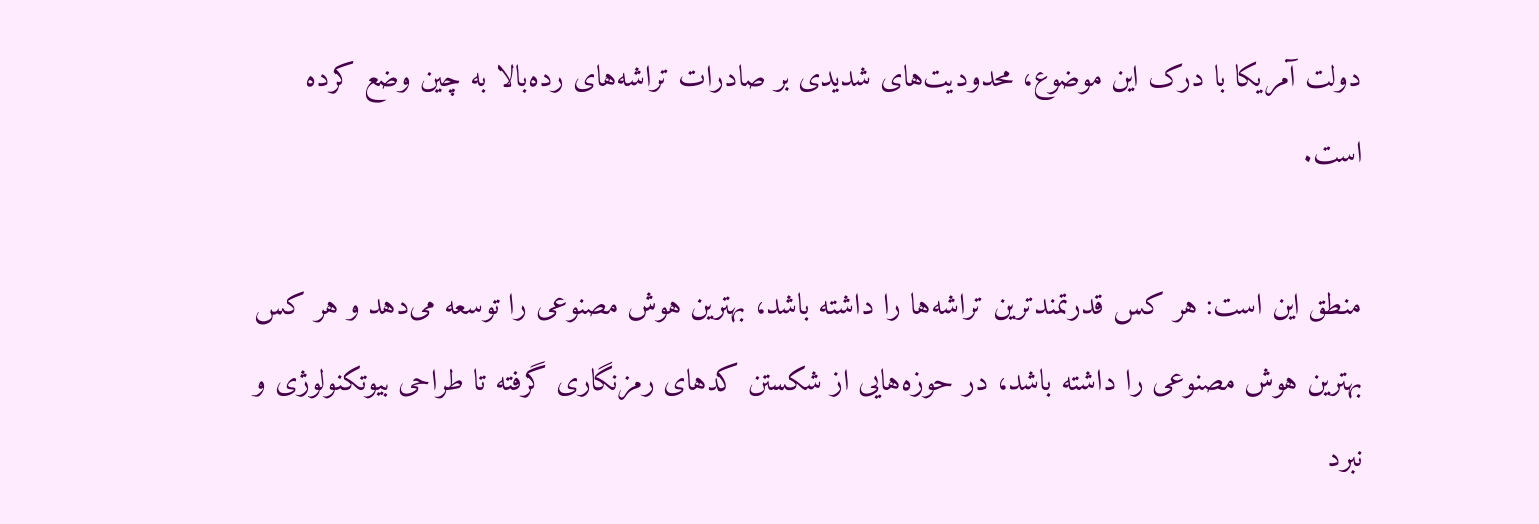دولت آمریکا با درک این موضوع، محدودیت‌های شدیدی بر صادرات تراشه‌های رده‌بالا به چین وضع کرده است.

منطق این است: هر کس قدرتمندترین تراشه‌ها را داشته باشد، بهترین هوش مصنوعی را توسعه می‌دهد و هر کس بهترین هوش مصنوعی را داشته باشد، در حوزه‌هایی از شکستن کدهای رمزنگاری گرفته تا طراحی بیوتکنولوژی و نبرد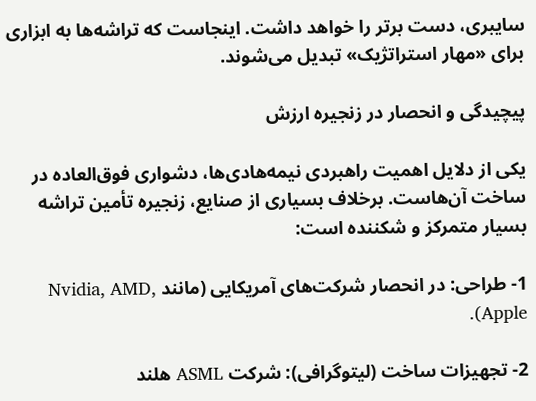سایبری، دست برتر را خواهد داشت. اینجاست که تراشه‌ها به ابزاری برای «مهار استراتژیک» تبدیل می‌شوند.

پیچیدگی و انحصار در زنجیره ارزش

یکی از دلایل اهمیت راهبردی نیمه‌هادی‌ها، دشواری فوق‌العاده در ساخت آن‌هاست. برخلاف بسیاری از صنایع، زنجیره تأمین تراشه بسیار متمرکز و شکننده است:

1- طراحی: در انحصار شرکت‌های آمریکایی (مانند Nvidia, AMD, Apple).

2- تجهیزات ساخت (لیتوگرافی): شرکت ASML هلند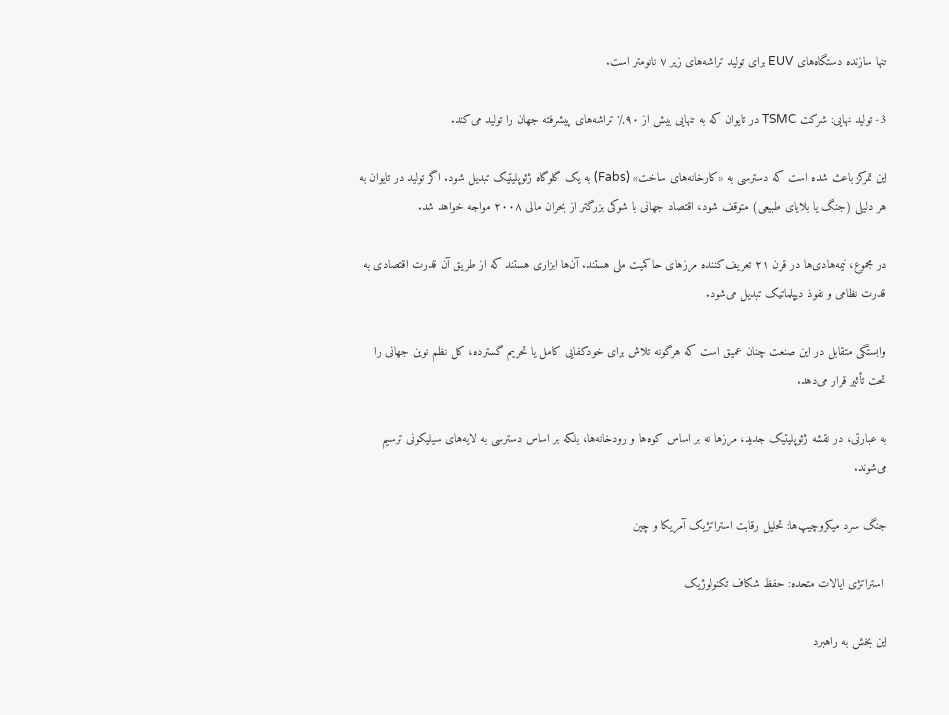تنها سازنده دستگاه‌های EUV برای تولید تراشه‌های زیر ۷ نانومتر است.

3- تولید نهایی: شرکت TSMC در تایوان که به تنهایی بیش از ۹۰٪ تراشه‌های پیشرفته جهان را تولید می‌کند.

این تمرکز باعث شده است که دسترسی به «کارخانه‌های ساخت» (Fabs) به یک گلوگاه ژئوپلیتیک تبدیل شود. اگر تولید در تایوان به هر دلیلی (جنگ یا بلایای طبیعی) متوقف شود، اقتصاد جهانی با شوکی بزرگتر از بحران مالی ۲۰۰۸ مواجه خواهد شد.

در مجموع، نیمه‌هادی‌ها در قرن ۲۱ تعریف‌کننده مرزهای حاکمیت ملی هستند. آن‌ها ابزاری هستند که از طریق آن قدرت اقتصادی به قدرت نظامی و نفوذ دیپلماتیک تبدیل می‌شود.

وابستگی متقابل در این صنعت چنان عمیق است که هرگونه تلاش برای خودکفایی کامل یا تحریم گسترده، کل نظم نوین جهانی را تحت تأثیر قرار می‌دهد.

به عبارتی، در نقشه ژئوپلیتیک جدید، مرزها نه بر اساس کوه‌ها و رودخانه‌ها، بلکه بر اساس دسترسی به لایه‌های سیلیکونی ترسیم می‌شوند.

جنگ سرد میکروچیپ‌ها: تحلیل رقابت استراتژیک آمریکا و چین

 استراتژی ایالات متحده: حفظ شکاف تکنولوژیک

این بخش به راهبرد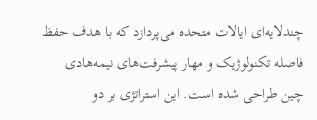چندلایه‌ای ایالات متحده می‌پردازد که با هدف حفظ فاصله تکنولوژیک و مهار پیشرفت‌های نیمه‌هادی چین طراحی شده است. این استراتژی بر دو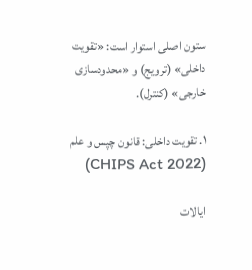ستون اصلی استوار است: «تقویت داخلی» (ترویج) و «محدودسازی خارجی» (کنترل).

۱. تقویت داخلی: قانون چپس و علم (CHIPS Act 2022)

ایالات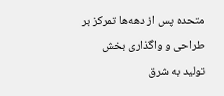متحده پس از دهه‌ها تمرکز بر طراحی و واگذاری بخش تولید به شرق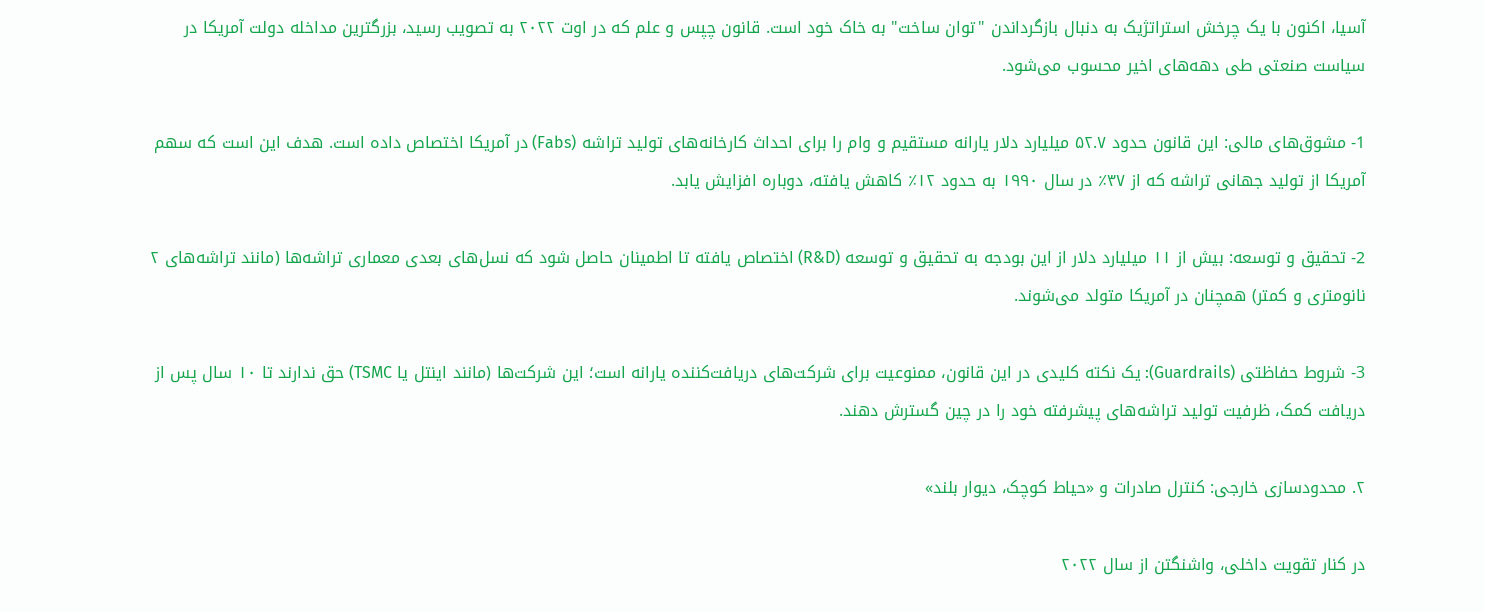آسیا، اکنون با یک چرخش استراتژیک به دنبال بازگرداندن "توان ساخت" به خاک خود است. قانون چپس و علم که در اوت ۲۰۲۲ به تصویب رسید، بزرگترین مداخله دولت آمریکا در سیاست صنعتی طی دهه‌های اخیر محسوب می‌شود.

1- مشوق‌های مالی: این قانون حدود ۵۲.۷ میلیارد دلار یارانه مستقیم و وام را برای احداث کارخانه‌های تولید تراشه (Fabs) در آمریکا اختصاص داده است. هدف این است که سهم آمریکا از تولید جهانی تراشه که از ۳۷٪ در سال ۱۹۹۰ به حدود ۱۲٪ کاهش یافته، دوباره افزایش یابد.

2- تحقیق و توسعه: بیش از ۱۱ میلیارد دلار از این بودجه به تحقیق و توسعه (R&D) اختصاص یافته تا اطمینان حاصل شود که نسل‌های بعدی معماری تراشه‌ها (مانند تراشه‌های ۲ نانومتری و کمتر) همچنان در آمریکا متولد می‌شوند.

3- شروط حفاظتی (Guardrails): یک نکته کلیدی در این قانون، ممنوعیت برای شرکت‌های دریافت‌کننده یارانه است؛ این شرکت‌ها (مانند اینتل یا TSMC) حق ندارند تا ۱۰ سال پس از دریافت کمک، ظرفیت تولید تراشه‌های پیشرفته خود را در چین گسترش دهند.

۲. محدودسازی خارجی: کنترل صادرات و «حیاط کوچک، دیوار بلند»

در کنار تقویت داخلی، واشنگتن از سال ۲۰۲۲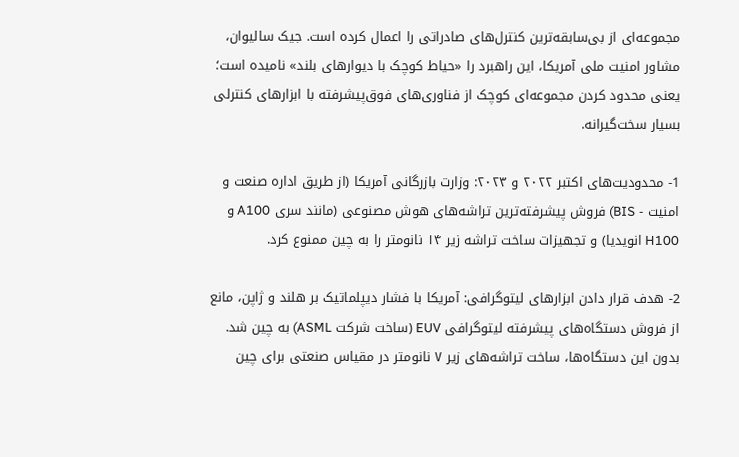مجموعه‌ای از بی‌سابقه‌ترین کنترل‌های صادراتی را اعمال کرده است. جیک سالیوان، مشاور امنیت ملی آمریکا، این راهبرد را «حیاط کوچک با دیوارهای بلند» نامیده است؛ یعنی محدود کردن مجموعه‌ای کوچک از فناوری‌های فوق‌پیشرفته با ابزارهای کنترلی بسیار سخت‌گیرانه.

1- محدودیت‌های اکتبر ۲۰۲۲ و ۲۰۲۳: وزارت بازرگانی آمریکا (از طریق اداره صنعت و امنیت - BIS) فروش پیشرفته‌ترین تراشه‌های هوش مصنوعی (مانند سری A100 و H100 انویدیا) و تجهیزات ساخت تراشه زیر ۱۴ نانومتر را به چین ممنوع کرد.

2- هدف قرار دادن ابزارهای لیتوگرافی: آمریکا با فشار دیپلماتیک بر هلند و ژاپن، مانع از فروش دستگاه‌های پیشرفته لیتوگرافی EUV (ساخت شرکت ASML) به چین شد. بدون این دستگاه‌ها، ساخت تراشه‌های زیر ۷ نانومتر در مقیاس صنعتی برای چین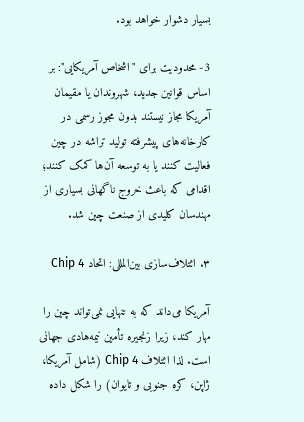بسیار دشوار خواهد بود.

3- محدودیت برای "اشخاص آمریکایی": بر اساس قوانین جدید، شهروندان یا مقیمان آمریکا مجاز نیستند بدون مجوز رسمی در کارخانه‌های پیشرفته تولید تراشه در چین فعالیت کنند یا به توسعه آن‌ها کمک کنند؛ اقدامی که باعث خروج ناگهانی بسیاری از مهندسان کلیدی از صنعت چین شد.

۳. ائتلاف‌سازی بین‌المللی: اتحاد Chip 4

آمریکا می‌داند که به تنهایی نمی‌تواند چین را مهار کند، زیرا زنجیره تأمین نیمه‌هادی جهانی است. لذا ائتلاف Chip 4 (شامل آمریکا، ژاپن، کره جنوبی و تایوان) را شکل داده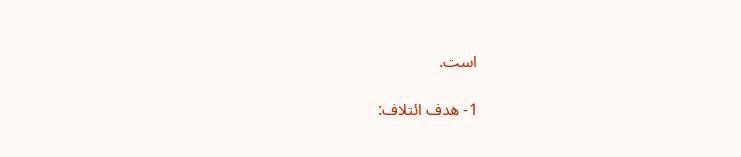است.

1- هدف ائتلاف: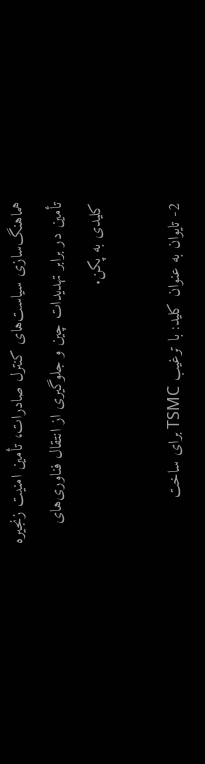هماهنگ‌سازی سیاست‌های کنترل صادرات، تأمین امنیت زنجیره تأمین در برابر تهدیدات چین و جلوگیری از انتقال فناوری‌های کلیدی به پکن.

2- تایوان به عنوان کلید: با ترغیب TSMC برای ساخت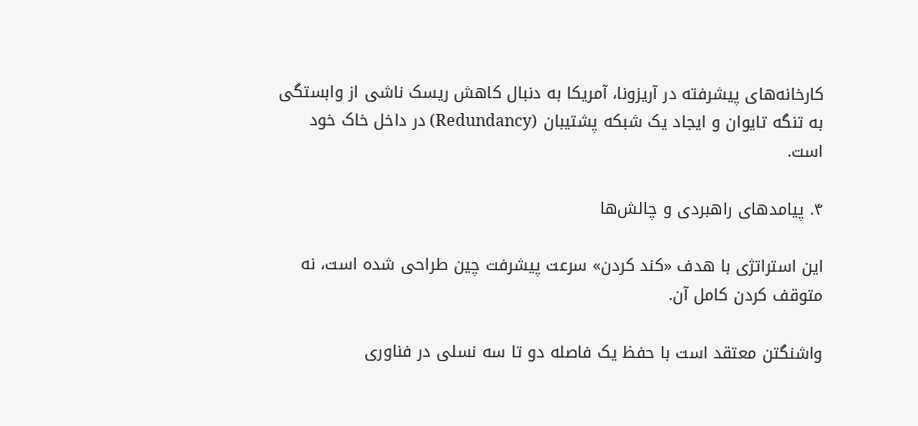کارخانه‌های پیشرفته در آریزونا، آمریکا به دنبال کاهش ریسک ناشی از وابستگی به تنگه تایوان و ایجاد یک شبکه پشتیبان (Redundancy) در داخل خاک خود است.

۴. پیامدهای راهبردی و چالش‌ها

این استراتژی با هدف «کند کردن» سرعت پیشرفت چین طراحی شده است، نه متوقف کردن کامل آن.

واشنگتن معتقد است با حفظ یک فاصله دو تا سه نسلی در فناوری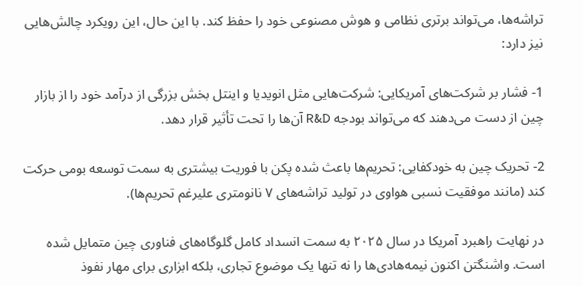تراشه‌ها، می‌تواند برتری نظامی و هوش مصنوعی خود را حفظ کند. با این حال، این رویکرد چالش‌هایی نیز دارد:

1- فشار بر شرکت‌های آمریکایی: شرکت‌هایی مثل انویدیا و اینتل بخش بزرگی از درآمد خود را از بازار چین از دست می‌دهند که می‌تواند بودجه R&D آن‌ها را تحت تأثیر قرار دهد.

2- تحریک چین به خودکفایی: تحریم‌ها باعث شده پکن با فوریت بیشتری به سمت توسعه بومی حرکت کند (مانند موفقیت نسبی هواوی در تولید تراشه‌های ۷ نانومتری علیرغم تحریم‌ها).

در نهایت راهبرد آمریکا در سال ۲۰۲۵ به سمت انسداد کامل گلوگاه‌های فناوری چین متمایل شده است. واشنگتن اکنون نیمه‌هادی‌ها را نه تنها یک موضوع تجاری، بلکه ابزاری برای مهار نفوذ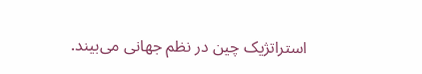استراتژیک چین در نظم جهانی می‌بیند.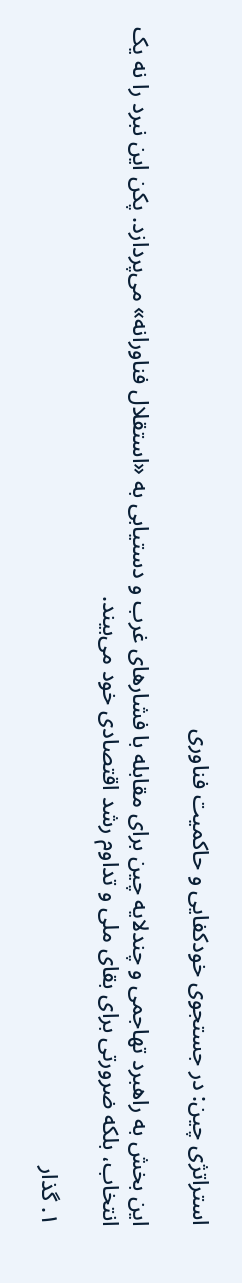استراتژی چین: در جستجوی خودکفایی و حاکمیت فناوری

این بخش به راهبرد تهاجمی و چندلایه چین برای مقابله با فشار‌های غرب و دستیابی به «استقلال فناورانه» می‌پردازد. پکن این نبرد را نه یک انتخاب، بلکه ضرورتی برای بقای ملی و تداوم رشد اقتصادی خود می‌بیند.

۱. گذار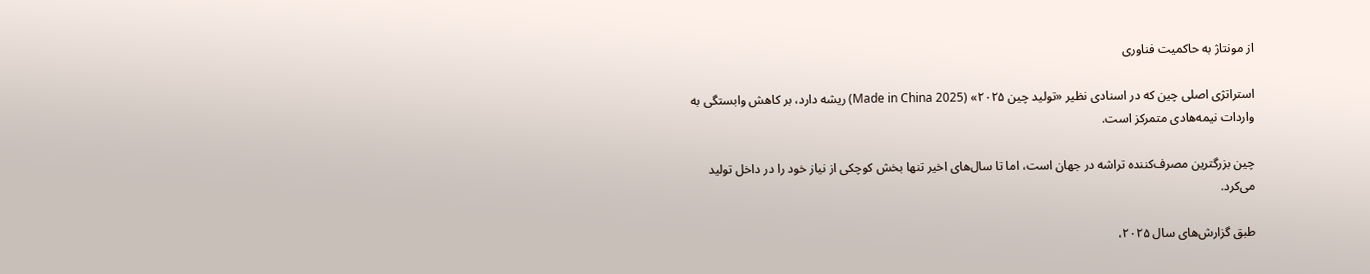از مونتاژ به حاکمیت فناوری

استراتژی اصلی چین که در اسنادی نظیر «تولید چین ۲۰۲۵» (Made in China 2025) ریشه دارد، بر کاهش وابستگی به واردات نیمه‌هادی متمرکز است.

چین بزرگترین مصرف‌کننده تراشه در جهان است، اما تا سال‌های اخیر تنها بخش کوچکی از نیاز خود را در داخل تولید می‌کرد.

طبق گزارش‌های سال ۲۰۲۵،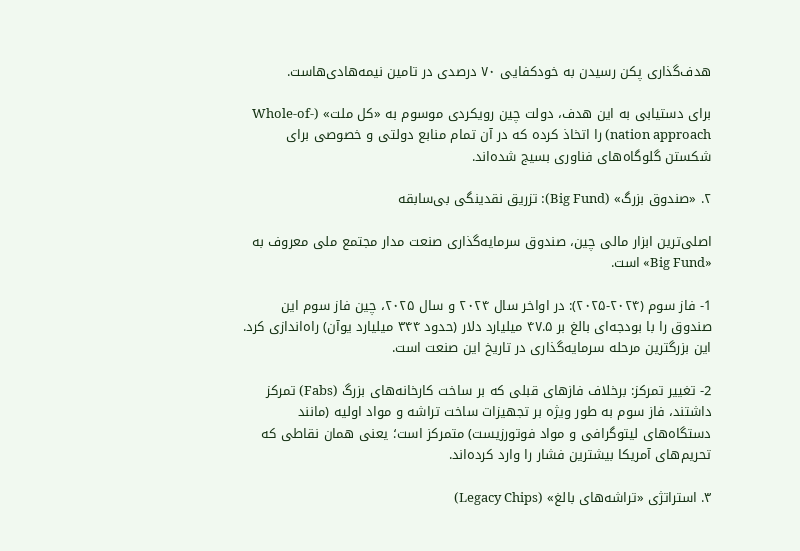هدف‌گذاری پکن رسیدن به خودکفایی ۷۰ درصدی در تامین نیمه‌هادی‌هاست.

برای دستیابی به این هدف، دولت چین رویکردی موسوم به «کل ملت» (Whole-of-nation approach) را اتخاذ کرده که در آن تمام منابع دولتی و خصوصی برای شکستن گلوگاه‌های فناوری بسیج شده‌اند.

۲. «صندوق بزرگ» (Big Fund): تزریق نقدینگی بی‌سابقه

اصلی‌ترین ابزار مالی چین، صندوق سرمایه‌گذاری صنعت مدار مجتمع ملی معروف به «Big Fund» است.

1- فاز سوم (۲۰۲۴-۲۰۲۵): در اواخر سال ۲۰۲۴ و سال ۲۰۲۵، چین فاز سوم این صندوق را با بودجه‌ای بالغ بر ۴۷.۵ میلیارد دلار (حدود ۳۴۴ میلیارد یوآن) راه‌اندازی کرد. این بزرگترین مرحله سرمایه‌گذاری در تاریخ این صنعت است.

2- تغییر تمرکز: برخلاف فازهای قبلی که بر ساخت کارخانه‌های بزرگ (Fabs) تمرکز داشتند، فاز سوم به طور ویژه بر تجهیزات ساخت تراشه و مواد اولیه (مانند دستگاه‌های لیتوگرافی و مواد فوتورزیست) متمرکز است؛ یعنی همان نقاطی که تحریم‌های آمریکا بیشترین فشار را وارد کرده‌اند.

۳. استراتژی «تراشه‌های بالغ» (Legacy Chips)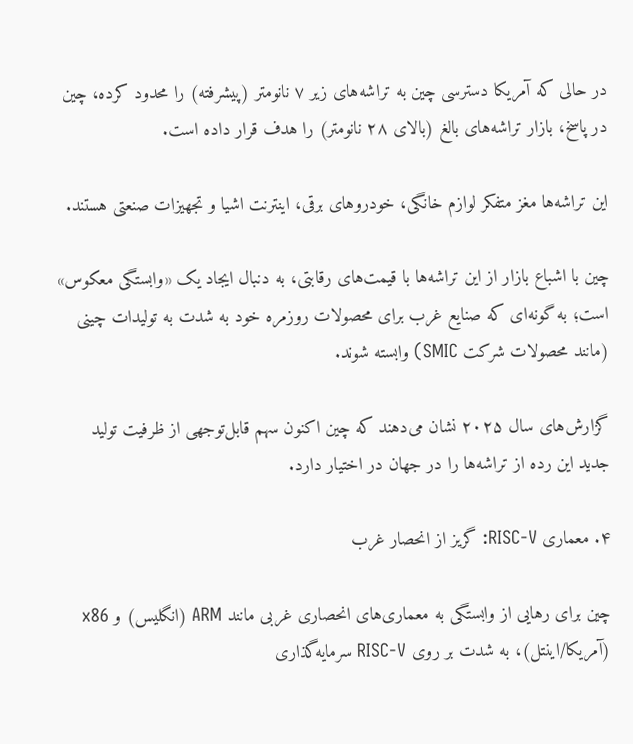در حالی که آمریکا دسترسی چین به تراشه‌های زیر ۷ نانومتر (پیشرفته) را محدود کرده، چین در پاسخ، بازار تراشه‌های بالغ (بالای ۲۸ نانومتر) را هدف قرار داده است.

این تراشه‌ها مغز متفکر لوازم خانگی، خودروهای برقی، اینترنت اشیا و تجهیزات صنعتی هستند.

چین با اشباع بازار از این تراشه‌ها با قیمت‌های رقابتی، به دنبال ایجاد یک «وابستگی معکوس» است؛ به گونه‌ای که صنایع غرب برای محصولات روزمره خود به شدت به تولیدات چینی (مانند محصولات شرکت SMIC) وابسته شوند.

گزارش‌های سال ۲۰۲۵ نشان می‌دهند که چین اکنون سهم قابل‌توجهی از ظرفیت تولید جدید این رده از تراشه‌ها را در جهان در اختیار دارد.

۴. معماری RISC-V: گریز از انحصار غرب

چین برای رهایی از وابستگی به معماری‌های انحصاری غربی مانند ARM (انگلیس) و x86 (آمریکا/اینتل)، به شدت بر روی RISC-V سرمایه‌گذاری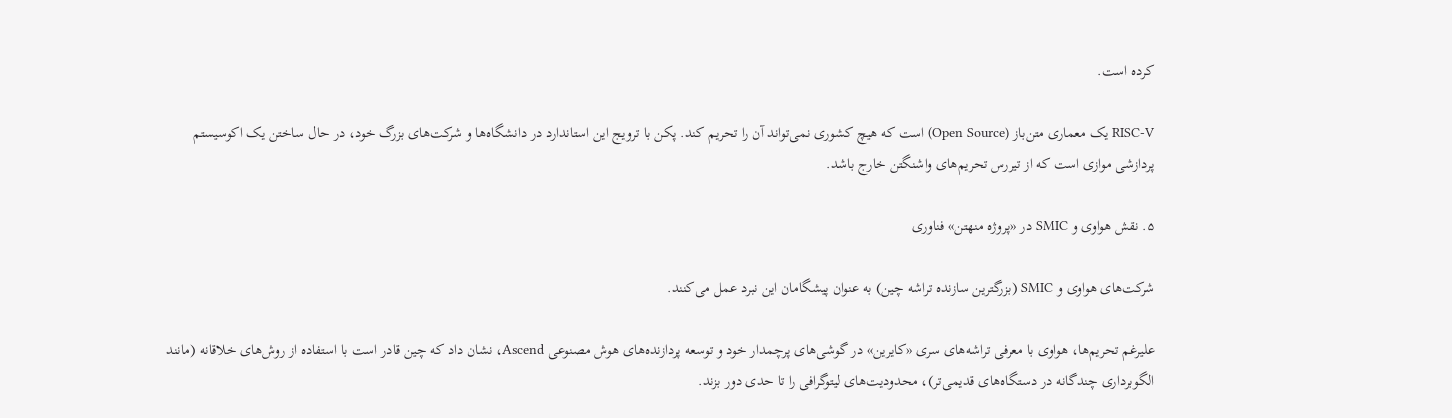کرده است.

RISC-V یک معماری متن‌باز (Open Source) است که هیچ کشوری نمی‌تواند آن را تحریم کند. پکن با ترویج این استاندارد در دانشگاه‌ها و شرکت‌های بزرگ خود، در حال ساختن یک اکوسیستم پردازشی موازی است که از تیررس تحریم‌های واشنگتن خارج باشد.

۵. نقش هواوی و SMIC در «پروژه منهتن» فناوری

شرکت‌های هواوی و SMIC (بزرگترین سازنده تراشه چین) به عنوان پیشگامان این نبرد عمل می‌کنند.

علیرغم تحریم‌ها، هواوی با معرفی تراشه‌های سری «کایرین» در گوشی‌های پرچمدار خود و توسعه پردازنده‌های هوش مصنوعی Ascend، نشان داد که چین قادر است با استفاده از روش‌های خلاقانه (مانند الگوبرداری چندگانه در دستگاه‌های قدیمی‌تر)، محدودیت‌های لیتوگرافی را تا حدی دور بزند.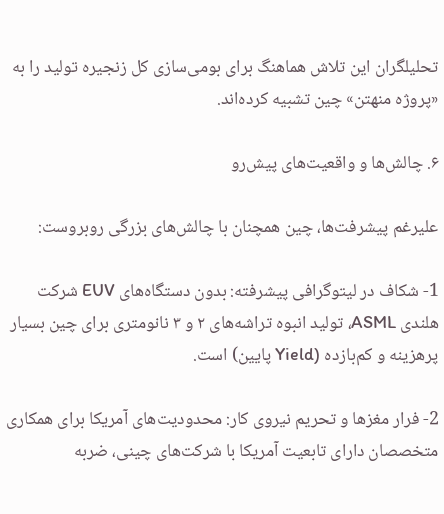تحلیلگران این تلاش هماهنگ برای بومی‌سازی کل زنجیره تولید را به «پروژه منهتن» چین تشبیه کرده‌اند.

۶. چالش‌ها و واقعیت‌های پیش‌رو

علیرغم پیشرفت‌ها، چین همچنان با چالش‌های بزرگی روبروست:

1- شکاف در لیتوگرافی پیشرفته: بدون دستگاه‌های EUV شرکت هلندی ASML، تولید انبوه تراشه‌های ۲ و ۳ نانومتری برای چین بسیار پرهزینه و کم‌بازده (Yield پایین) است.

2- فرار مغزها و تحریم نیروی کار: محدودیت‌های آمریکا برای همکاری متخصصان دارای تابعیت آمریکا با شرکت‌های چینی، ضربه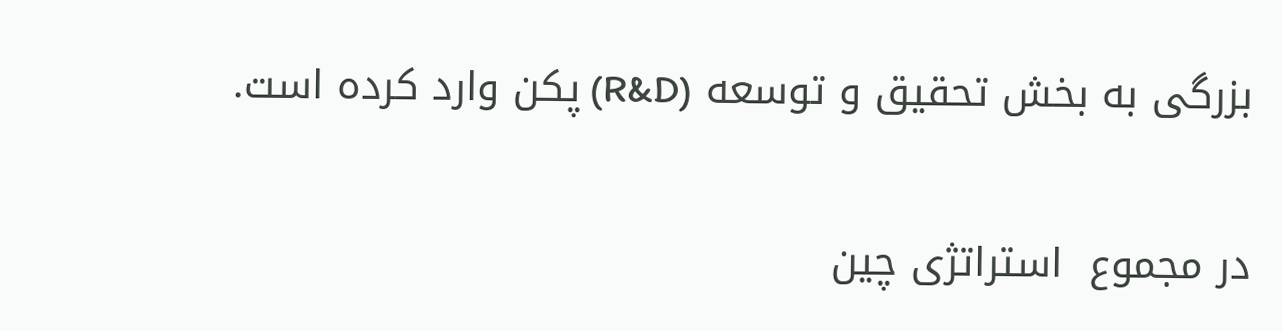بزرگی به بخش تحقیق و توسعه (R&D) پکن وارد کرده است.

در مجموع  استراتژی چین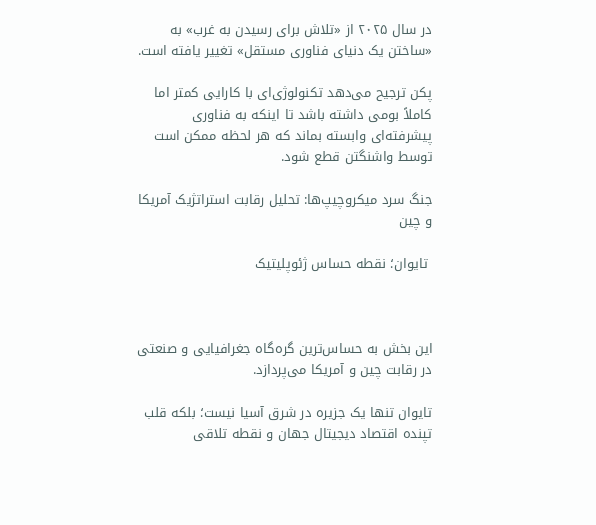در سال ۲۰۲۵ از «تلاش برای رسیدن به غرب» به «ساختن یک دنیای فناوری مستقل» تغییر یافته است.

پکن ترجیح می‌دهد تکنولوژی‌ای با کارایی کمتر اما کاملاً بومی داشته باشد تا اینکه به فناوری پیشرفته‌ای وابسته بماند که هر لحظه ممکن است توسط واشنگتن قطع شود.

جنگ سرد میکروچیپ‌ها: تحلیل رقابت استراتژیک آمریکا و چین

 تایوان؛ نقطه حساس ژئوپلیتیک



این بخش به حساس‌ترین گره‌گاه جغرافیایی و صنعتی در رقابت چین و آمریکا می‌پردازد.

تایوان تنها یک جزیره در شرق آسیا نیست؛ بلکه قلب تپنده اقتصاد دیجیتال جهان و نقطه تلاقی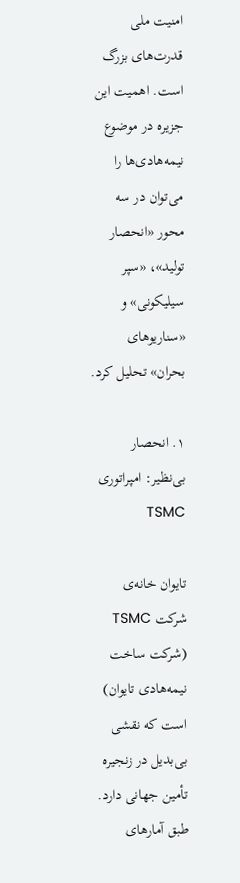امنیت ملی قدرت‌های بزرگ است. اهمیت این جزیره در موضوع نیمه‌هادی‌ها را می‌توان در سه محور «انحصار تولید»، «سپر سیلیکونی» و «سناریوهای بحران» تحلیل کرد.

۱. انحصار بی‌نظیر: امپراتوری TSMC

تایوان خانه‌ی شرکت TSMC (شرکت ساخت نیمه‌هادی تایوان) است که نقشی بی‌بدیل در زنجیره تأمین جهانی دارد. طبق آمارهای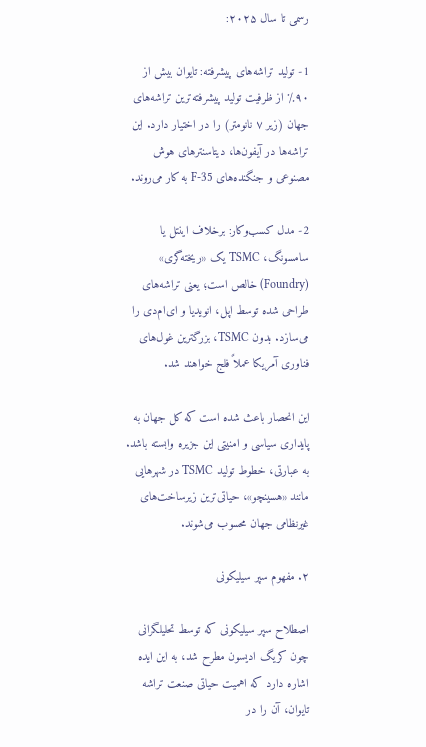رسمی تا سال ۲۰۲۵:

1- تولید تراشه‌های پیشرفته: تایوان بیش از ۹۰٪ از ظرفیت تولید پیشرفته‌ترین تراشه‌های جهان (زیر ۷ نانومتر) را در اختیار دارد. این تراشه‌ها در آیفون‌ها، دیتاسنترهای هوش مصنوعی و جنگنده‌های F-35 به کار می‌روند.

2- مدل کسب‌وکار: برخلاف اینتل یا سامسونگ، TSMC یک «ریخته‌گری» (Foundry) خالص است؛ یعنی تراشه‌های طراحی شده توسط اپل، انویدیا و ای‌ام‌دی را می‌سازد. بدون TSMC، بزرگترین غول‌های فناوری آمریکا عملاً فلج خواهند شد.

این انحصار باعث شده است که کل جهان به پایداری سیاسی و امنیتی این جزیره وابسته باشد. به عبارتی، خطوط تولید TSMC در شهرهایی مانند «هسینچو»، حیاتی‌ترین زیرساخت‌های غیرنظامی جهان محسوب می‌شوند.

۲. مفهوم سپر سیلیکونی

اصطلاح سپر سیلیکونی که توسط تحلیلگرانی چون کریگ ادیسون مطرح شد، به این ایده اشاره دارد که اهمیت حیاتی صنعت تراشه تایوان، آن را در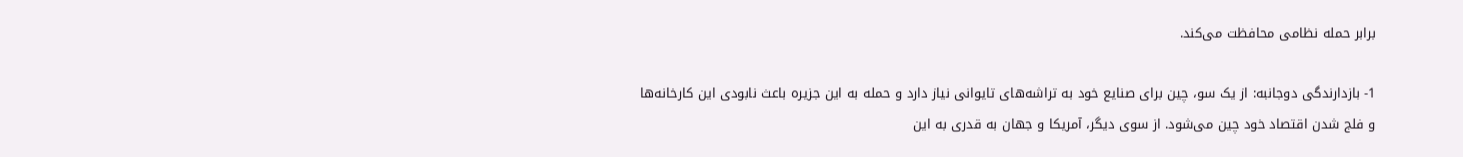برابر حمله نظامی محافظت می‌کند.

1- بازدارندگی دوجانبه: از یک سو، چین برای صنایع خود به تراشه‌های تایوانی نیاز دارد و حمله به این جزیره باعث نابودی این کارخانه‌ها و فلج شدن اقتصاد خود چین می‌شود. از سوی دیگر، آمریکا و جهان به قدری به این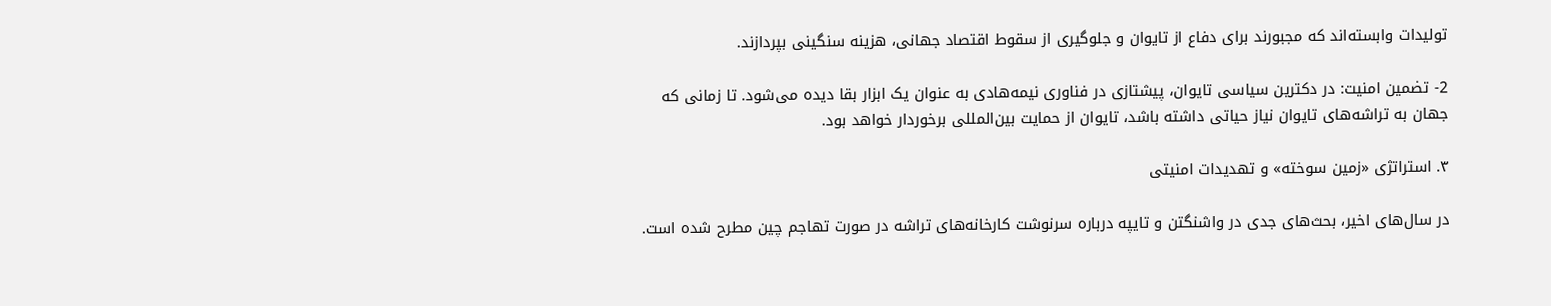تولیدات وابسته‌اند که مجبورند برای دفاع از تایوان و جلوگیری از سقوط اقتصاد جهانی، هزینه سنگینی بپردازند.

2- تضمین امنیت: در دکترین سیاسی تایوان، پیشتازی در فناوری نیمه‌هادی به عنوان یک ابزار بقا دیده می‌شود. تا زمانی که جهان به تراشه‌های تایوان نیاز حیاتی داشته باشد، تایوان از حمایت بین‌المللی برخوردار خواهد بود.

۳. استراتژی «زمین سوخته» و تهدیدات امنیتی

در سال‌های اخیر، بحث‌های جدی در واشنگتن و تایپه درباره سرنوشت کارخانه‌های تراشه در صورت تهاجم چین مطرح شده است.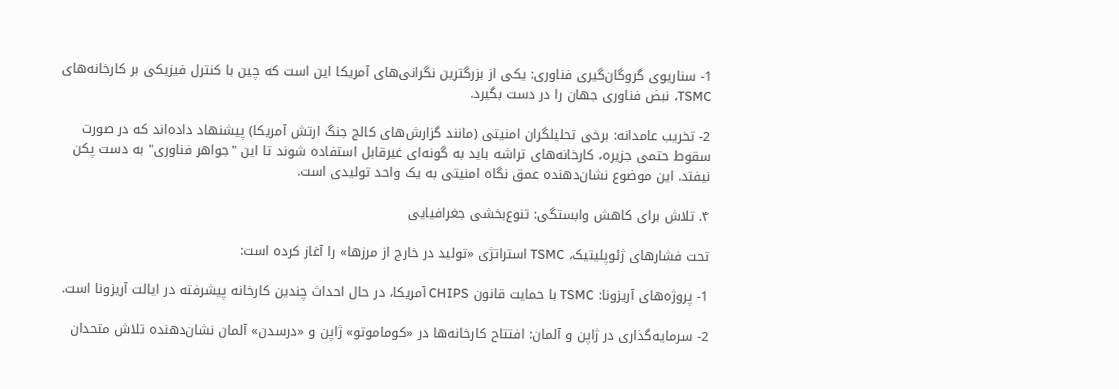1- سناریوی گروگان‌گیری فناوری: یکی از بزرگترین نگرانی‌های آمریکا این است که چین با کنترل فیزیکی بر کارخانه‌های TSMC، نبض فناوری جهان را در دست بگیرد.

2- تخریب عامدانه: برخی تحلیلگران امنیتی (مانند گزارش‌های کالج جنگ ارتش آمریکا) پیشنهاد داده‌اند که در صورت سقوط حتمی جزیره، کارخانه‌های تراشه باید به گونه‌ای غیرقابل استفاده شوند تا این "جواهر فناوری" به دست پکن نیفتد. این موضوع نشان‌دهنده عمق نگاه امنیتی به یک واحد تولیدی است.

۴. تلاش برای کاهش وابستگی: تنوع‌بخشی جغرافیایی

تحت فشارهای ژئوپلیتیک، TSMC استراتژی «تولید در خارج از مرزها» را آغاز کرده است:

1- پروژه‌های آریزونا: TSMC با حمایت قانون CHIPS آمریکا، در حال احداث چندین کارخانه پیشرفته در ایالت آریزونا است.

2- سرمایه‌گذاری در ژاپن و آلمان: افتتاح کارخانه‌ها در «کوماموتو» ژاپن و «درسدن» آلمان نشان‌دهنده تلاش متحدان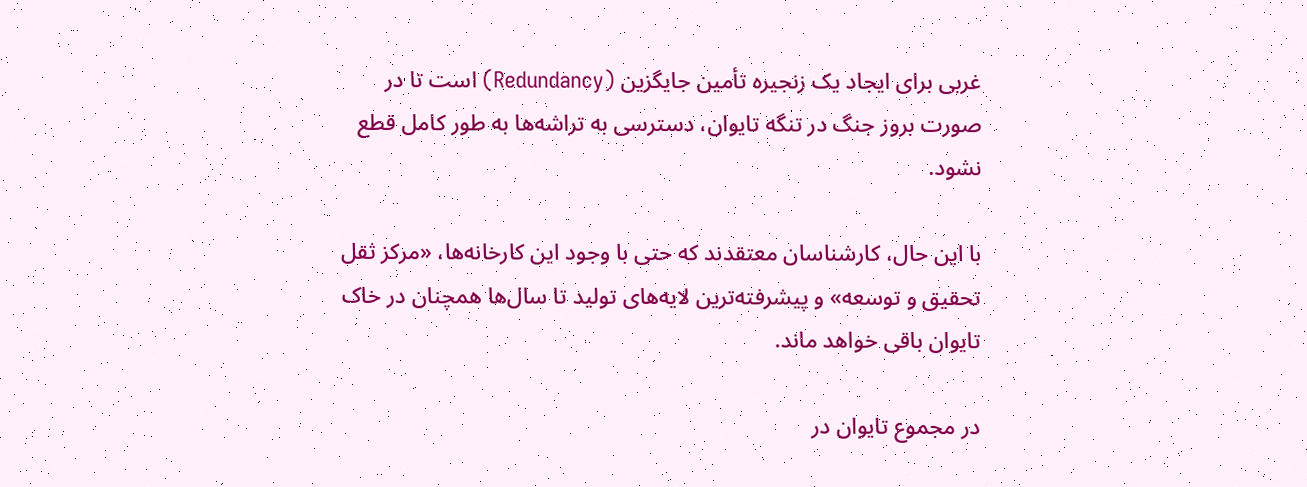غربی برای ایجاد یک زنجیره تأمین جایگزین (Redundancy) است تا در صورت بروز جنگ در تنگه تایوان، دسترسی به تراشه‌ها به طور کامل قطع نشود.

با این حال، کارشناسان معتقدند که حتی با وجود این کارخانه‌ها، «مرکز ثقل تحقیق و توسعه» و پیشرفته‌ترین لایه‌های تولید تا سال‌ها همچنان در خاک تایوان باقی خواهد ماند.

در مجموع تایوان در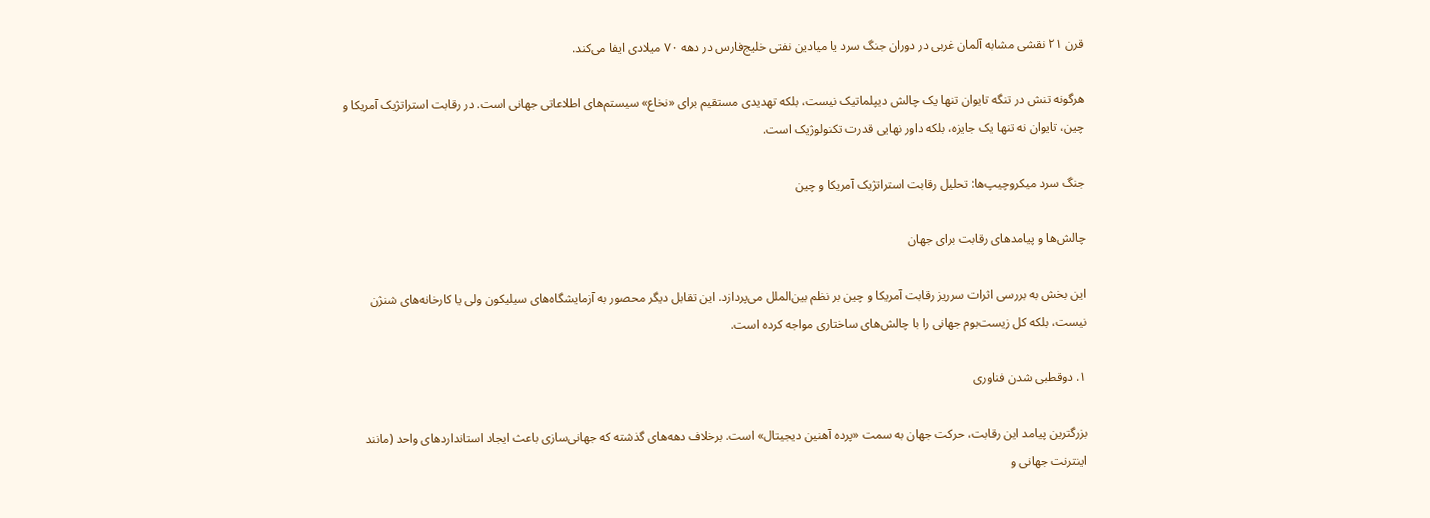قرن ۲۱ نقشی مشابه آلمان غربی در دوران جنگ سرد یا میادین نفتی خلیج‌فارس در دهه ۷۰ میلادی ایفا می‌کند.

هرگونه تنش در تنگه تایوان تنها یک چالش دیپلماتیک نیست، بلکه تهدیدی مستقیم برای «نخاع» سیستم‌های اطلاعاتی جهانی است. در رقابت استراتژیک آمریکا و چین، تایوان نه تنها یک جایزه، بلکه داور نهایی قدرت تکنولوژیک است.

جنگ سرد میکروچیپ‌ها: تحلیل رقابت استراتژیک آمریکا و چین

چالش‌ها و پیامدهای رقابت برای جهان

این بخش به بررسی اثرات سرریز رقابت آمریکا و چین بر نظم بین‌الملل می‌پردازد. این تقابل دیگر محصور به آزمایشگاه‌های سیلیکون ولی یا کارخانه‌های شنژن نیست، بلکه کل زیست‌بوم جهانی را با چالش‌های ساختاری مواجه کرده است.

۱. دوقطبی شدن فناوری

بزرگترین پیامد این رقابت، حرکت جهان به سمت «پرده آهنین دیجیتال» است. برخلاف دهه‌های گذشته که جهانی‌سازی باعث ایجاد استانداردهای واحد (مانند اینترنت جهانی و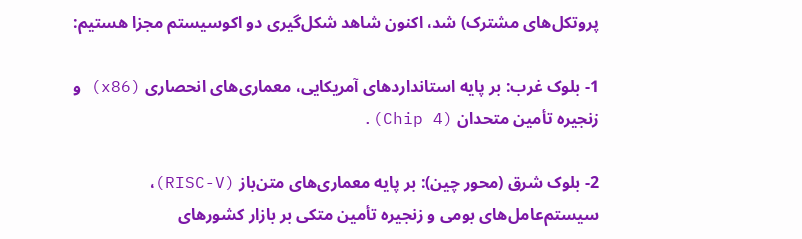پروتکل‌های مشترک) شد، اکنون شاهد شکل‌گیری دو اکوسیستم مجزا هستیم:

1- بلوک غرب: بر پایه استانداردهای آمریکایی، معماری‌های انحصاری (x86) و زنجیره تأمین متحدان (Chip 4).

2- بلوک شرق (محور چین): بر پایه معماری‌های متن‌باز (RISC-V)، سیستم‌عامل‌های بومی و زنجیره تأمین متکی بر بازار کشورهای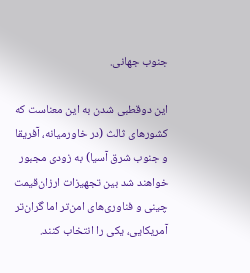جنوب جهانی.

این دوقطبی شدن به این معناست که کشورهای ثالث (در خاورمیانه، آفریقا و جنوب شرق آسیا) به زودی مجبور خواهند شد بین تجهیزات ارزان‌قیمت چینی و فناوری‌های امن‌تر اما گران‌تر آمریکایی، یکی را انتخاب کنند.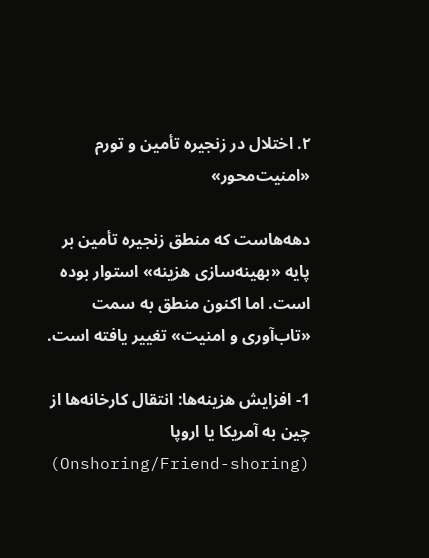۲. اختلال در زنجیره تأمین و تورم «امنیت‌محور»

دهه‌هاست که منطق زنجیره تأمین بر پایه «بهینه‌سازی هزینه» استوار بوده است. اما اکنون منطق به سمت «تاب‌آوری و امنیت» تغییر یافته است.

1- افزایش هزینه‌ها: انتقال کارخانه‌ها از چین به آمریکا یا اروپا (Onshoring/Friend-shoring)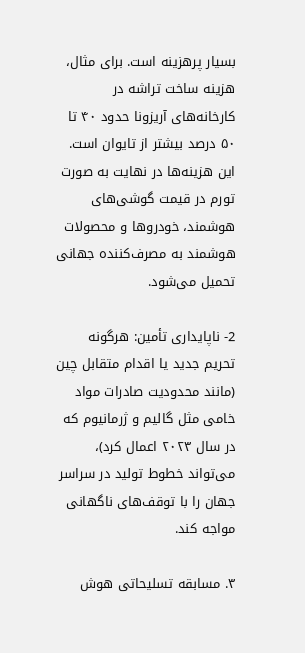بسیار پرهزینه است. برای مثال، هزینه ساخت تراشه در کارخانه‌های آریزونا حدود ۴۰ تا ۵۰ درصد بیشتر از تایوان است. این هزینه‌ها در نهایت به صورت تورم در قیمت گوشی‌های هوشمند، خودروها و محصولات هوشمند به مصرف‌کننده جهانی تحمیل می‌شود.

2- ناپایداری تأمین: هرگونه تحریم جدید یا اقدام متقابل چین (مانند محدودیت صادرات مواد خامی مثل گالیم و ژرمانیوم که در سال ۲۰۲۳ اعمال کرد)، می‌تواند خطوط تولید در سراسر جهان را با توقف‌های ناگهانی مواجه کند.

۳. مسابقه تسلیحاتی هوش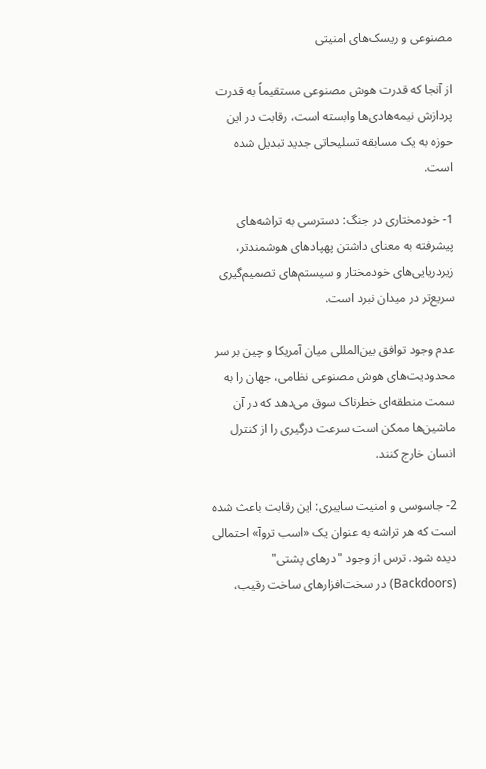مصنوعی و ریسک‌های امنیتی

از آنجا که قدرت هوش مصنوعی مستقیماً به قدرت پردازش نیمه‌هادی‌ها وابسته است، رقابت در این حوزه به یک مسابقه تسلیحاتی جدید تبدیل شده است.

1- خودمختاری در جنگ: دسترسی به تراشه‌های پیشرفته به معنای داشتن پهپادهای هوشمندتر، زیردریایی‌های خودمختار و سیستم‌های تصمیم‌گیری سریع‌تر در میدان نبرد است.

عدم وجود توافق بین‌المللی میان آمریکا و چین بر سر محدودیت‌های هوش مصنوعی نظامی، جهان را به سمت منطقه‌ای خطرناک سوق می‌دهد که در آن ماشین‌ها ممکن است سرعت درگیری را از کنترل انسان خارج کنند.

2- جاسوسی و امنیت سایبری: این رقابت باعث شده است که هر تراشه به عنوان یک «اسب تروآ» احتمالی دیده شود. ترس از وجود "درهای پشتی" (Backdoors) در سخت‌افزارهای ساخت رقیب،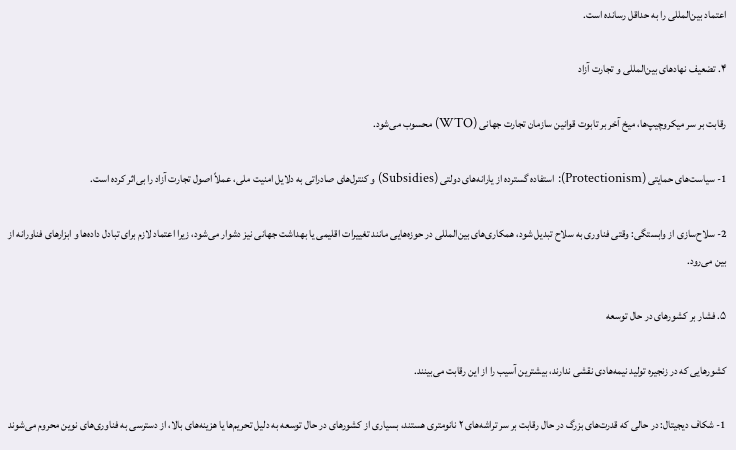اعتماد بین‌المللی را به حداقل رسانده است.

۴. تضعیف نهادهای بین‌المللی و تجارت آزاد

رقابت بر سر میکروچیپ‌ها، میخ آخر بر تابوت قوانین سازمان تجارت جهانی (WTO) محسوب می‌شود.

1- سیاست‌های حمایتی (Protectionism): استفاده گسترده از یارانه‌های دولتی (Subsidies) و کنترل‌های صادراتی به دلایل امنیت ملی، عملاً اصول تجارت آزاد را بی‌اثر کرده است.

2- سلاح‌سازی از وابستگی: وقتی فناوری به سلاح تبدیل شود، همکاری‌های بین‌المللی در حوزه‌هایی مانند تغییرات اقلیمی یا بهداشت جهانی نیز دشوار می‌شود، زیرا اعتماد لازم برای تبادل داده‌ها و ابزارهای فناورانه از بین می‌رود.

۵. فشار بر کشورهای در حال توسعه

کشورهایی که در زنجیره تولید نیمه‌هادی نقشی ندارند، بیشترین آسیب را از این رقابت می‌بینند.

1- شکاف دیجیتال: در حالی که قدرت‌های بزرگ در حال رقابت بر سر تراشه‌های ۲ نانومتری هستند، بسیاری از کشورهای در حال توسعه به دلیل تحریم‌ها یا هزینه‌های بالا، از دسترسی به فناوری‌های نوین محروم می‌شوند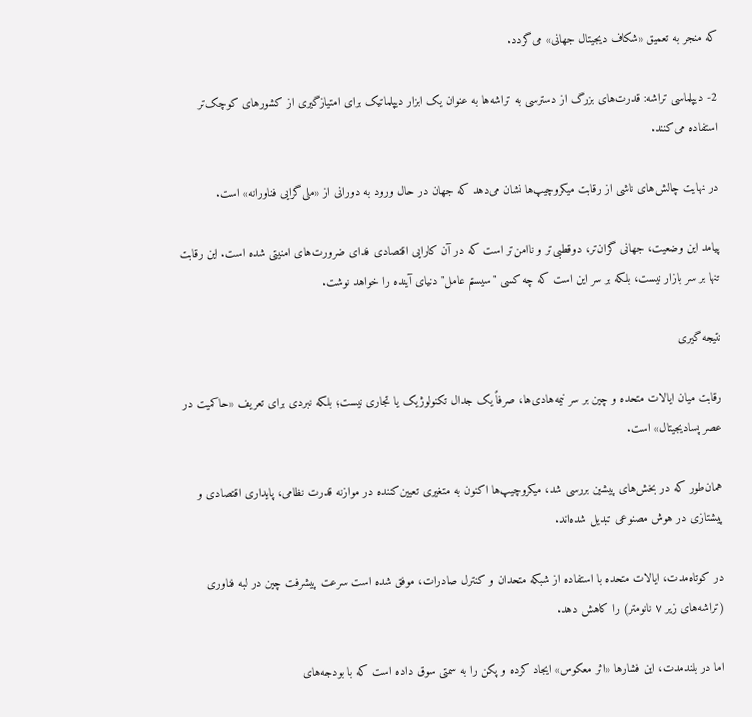که منجر به تعمیق «شکاف دیجیتال جهانی» می‌گردد.

2- دیپلماسی تراشه: قدرت‌های بزرگ از دسترسی به تراشه‌ها به عنوان یک ابزار دیپلماتیک برای امتیازگیری از کشورهای کوچک‌تر استفاده می‌کنند.

در نهایت چالش‌های ناشی از رقابت میکروچیپ‌ها نشان می‌دهد که جهان در حال ورود به دورانی از «ملی‌گرایی فناورانه» است.

پیامد این وضعیت، جهانی گران‌تر، دوقطبی‌تر و ناامن‌تر است که در آن کارایی اقتصادی فدای ضرورت‌های امنیتی شده است. این رقابت تنها بر سر بازار نیست، بلکه بر سر این است که چه کسی "سیستم عامل" دنیای آینده را خواهد نوشت.

نتیجه گیری

رقابت میان ایالات متحده و چین بر سر نیمه‌هادی‌ها، صرفاً یک جدال تکنولوژیک یا تجاری نیست؛ بلکه نبردی برای تعریف «حاکمیت در عصر پسا‌دیجیتال» است.

همان‌طور که در بخش‌های پیشین بررسی شد، میکروچیپ‌ها اکنون به متغیری تعیین‌کننده در موازنه قدرت نظامی، پایداری اقتصادی و پیشتازی در هوش مصنوعی تبدیل شده‌اند.

در کوتاه‌مدت، ایالات متحده با استفاده از شبکه متحدان و کنترل صادرات، موفق شده است سرعت پیشرفت چین در لبه فناوری (تراشه‌های زیر ۷ نانومتر) را کاهش دهد.

اما در بلندمدت، این فشارها «اثر معکوس» ایجاد کرده و پکن را به سمتی سوق داده است که با بودجه‌های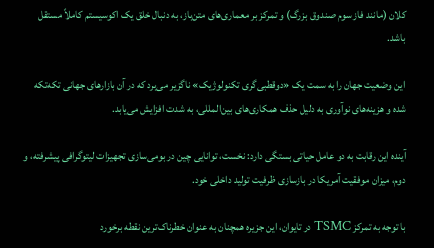کلان (مانند فاز سوم صندوق بزرگ) و تمرکز بر معماری‌های متن‌باز، به دنبال خلق یک اکوسیستم کاملاً مستقل باشد.

این وضعیت جهان را به سمت یک «دوقطبی‌گری تکنولوژیک» ناگزیر می‌برد که در آن بازارهای جهانی تکه‌تکه شده و هزینه‌های نوآوری به دلیل حذف همکاری‌های بین‌المللی، به شدت افزایش می‌یابد.

آینده این رقابت به دو عامل حیاتی بستگی دارد: نخست، توانایی چین در بومی‌سازی تجهیزات لیتوگرافی پیشرفته، و دوم، میزان موفقیت آمریکا در بازسازی ظرفیت تولید داخلی خود.

با توجه به تمرکز TSMC در تایوان، این جزیره همچنان به عنوان خطرناک‌ترین نقطه برخورد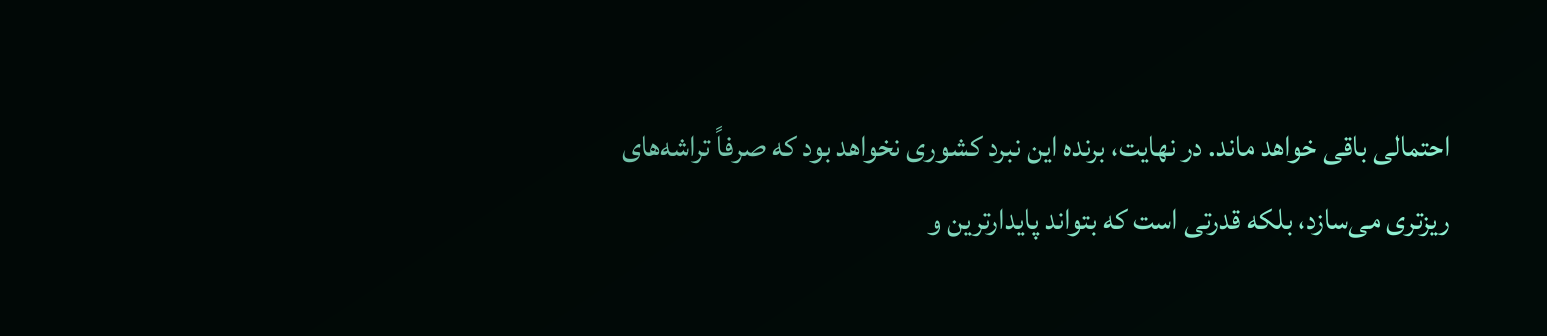احتمالی باقی خواهد ماند. در نهایت، برنده این نبرد کشوری نخواهد بود که صرفاً تراشه‌های ریزتری می‌سازد، بلکه قدرتی است که بتواند پایدارترین و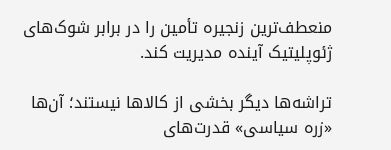منعطف‌ترین زنجیره تأمین را در برابر شوک‌های ژئوپلیتیک آینده مدیریت کند.

تراشه‌ها دیگر بخشی از کالاها نیستند؛ آن‌ها «زره سیاسی» قدرت‌های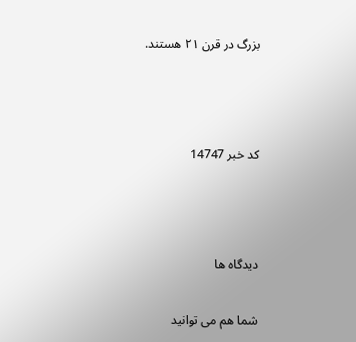بزرگ در قرن ۲۱ هستند.



کد خبر 14747



دیدگاه ها

شما هم می توانید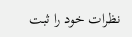نظرات خود را ثبت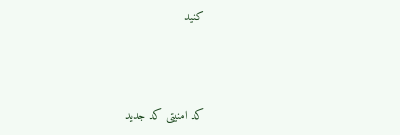کنید



کد امنیتی کد جدید